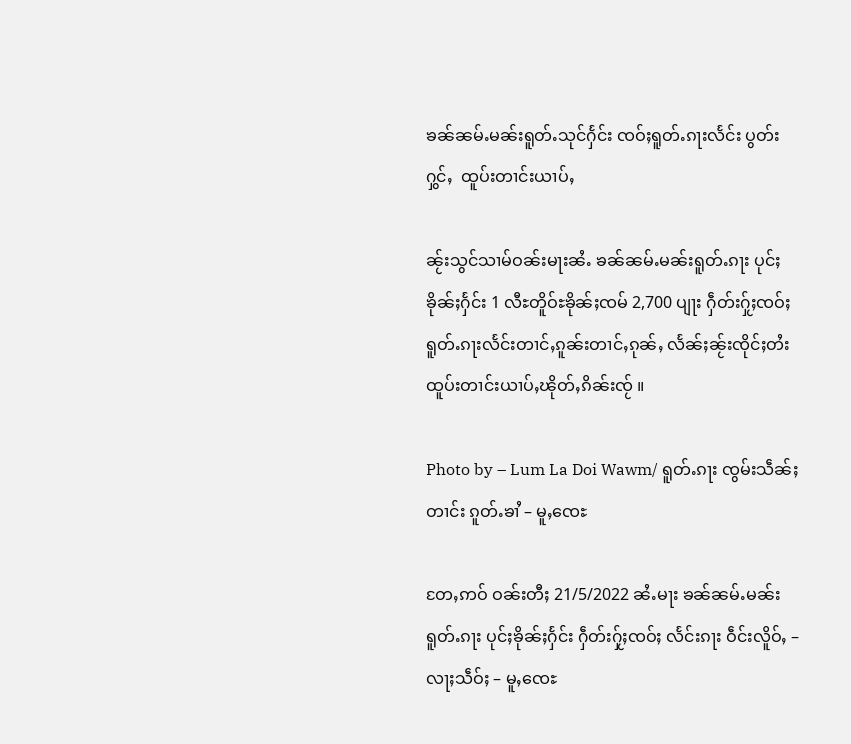ၶၼ်ၼမ်ႉမၼ်းရူတ်ႉသုင်ႁႅင်း ၸဝ်ႈရူတ်ႉၵႃးလႅင်း ပွတ်းႁွင်ႇ  ထူပ်းတၢင်းယၢပ်ႇ

ၼႂ်းသွင်သၢမ်ဝၼ်းမႃးၼႆႉ ၶၼ်ၼမ်ႉမၼ်းရူတ်ႉၵႃး ပုင်ႈၶိုၼ်ႈႁႅင်း 1 လီႊတိူဝ်ႊၶိုၼ်ႈၸမ် 2,700 ပျႃး ႁဵတ်းႁႂ်ႈၸဝ်ႈရူတ်ႉၵႃးလႅင်းတၢင်ႇၵူၼ်းတၢင်ႇၵုၼ်ႇ လႅၼ်ႈၼႂ်းၸိုင်ႈတႆးထူပ်းတၢင်းယၢပ်ႇၽိုတ်ႇၵိၼ်းၸႂ် ။

Photo by – Lum La Doi Wawm/ ရူတ်ႉၵႃး ၸွမ်းသဵၼ်ႈတၢင်း ၵူတ်ႉၶၢႆ – မူႇၸေႊ

တႄႇဢဝ် ဝၼ်းတီႈ 21/5/2022 ၼႆႉမႃး ၶၼ်ၼမ်ႉမၼ်းရူတ်ႉၵႃး ပုင်ႈၶိုၼ်ႈႁႅင်း ႁဵတ်းႁႂ်ႈၸဝ်ႈ လႅင်းၵႃး ဝဵင်းလိူဝ်ႇ – လႃႈသဵဝ်ႈ – မူႇၸေႊ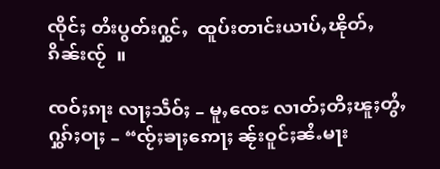ၸိုင်ႈ တႆးပွတ်းႁွင်ႇ  ထူပ်းတၢင်းယၢပ်ႇၽိုတ်ႇ  ၵိၼ်းၸႂ်  ။

ၸဝ်ႈၵႃး လႃႈသဵဝ်ႈ – မူႇၸေႊ လၢတ်ႈတီႈၽူႈတွႆႇႁွၵ်ႈဝႃႈ – “ၸႂ်ႈၶႃႈဢေႃႈ ၼႂ်းဝူင်ႈၼႆႉမႃး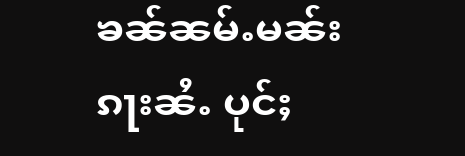ၶၼ်ၼမ်ႉမၼ်းၵႃးၼႆႉ ပုင်ႈ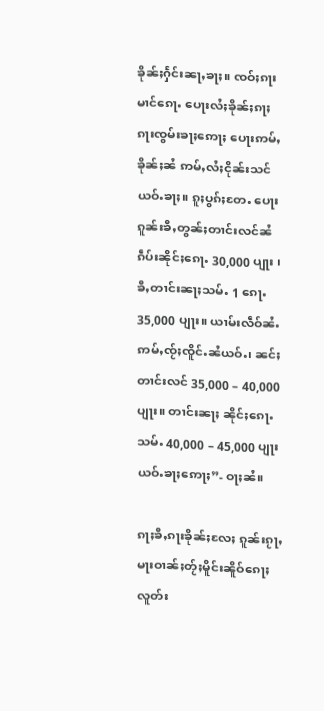ၶိုၼ်ႈႁႅင်းၼႃႇၶႃႈ။ ၸဝ်ႈၵႃး မၢင်ၵေႃႉ ပေႃးလႆႈၶိုၼ်ႈၵႃႈၵႃးၸွမ်းၶႃႈဢေႃႈ ပေႃးဢမ်ႇၶိုၼ်ႈၼႆ ဢမ်ႇလႆႈငိုၼ်းသင်ယဝ်ႉၶႃႈ။ ၵူႈပွၵ်ႈတႄႉ ပေႃးၵူၼ်းၶီႇတွၼ်ႈတၢင်းလင်ၼႆ ၵဵပ်းၼိုင်ႈၵေႃႉ 30,000 ပျႃး ၊ ၶီႇတၢင်းၼႃႈသမ်ႉ 1 ၵေႃႉ 35,000 ပျႃး။ ယၢမ်းလဵဝ်ၼႆႉ ဢမ်ႇၸႂ်ႈၸိူင်ႉၼႆယဝ်ႉ၊ ၼင်ႈတၢင်းလင် 35,000 – 40,000 ပျႃး။ တၢင်းၼႃႈ ၼိုင်ႈၵေႃႉ သမ်ႉ 40,000 – 45,000 ပျႃးယဝ်ႉၶႃႈဢေႃႈ”- ဝႃႈၼႆ။

ၵႃႈၶီႇၵႃးၶိုၼ်ႈလႄႈ ၵူၼ်းၵႂႃႇမႃးဝၢၼ်ႈတႂ်ႈမိူင်းၼိူဝ်ၵေႃႈလူတ်း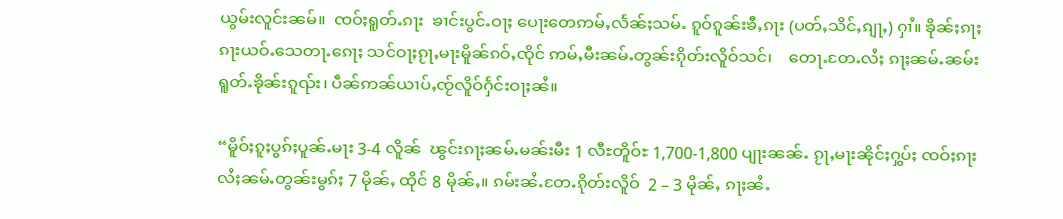ယွမ်းလူင်းၼမ်။  ၸဝ်ႈရူတ်ႉၵႃး  ၶၢင်းပွင်ႉဝႃႈ ပေႃးတေဢမ်ႇလႅၼ်ႈသမ်ႉ ၵူဝ်ၵူၼ်းၶီႇၵႃး (ပတ်ႇသိင်ႇၵျႃႇ) ႁၢႆ။ ၶိုၼ်ႈၵႃႈၵႃးယဝ်ႉသေတႃႉၵေႃႈ သင်ဝႃႈၵႂႃႇမႃးမိူၼ်ၵဝ်ႇၸိုင် ဢမ်ႇမီးၼမ်ႉတွၼ်းၵိုတ်းလိူဝ်သင်၊    တေႃႉတႄႉလႆႈ ၵႃႈၼမ်ႉၼမ်းရူတ်ႉၶိုၼ်းၵူၺ်း၊ ပဵၼ်ဢၼ်ယၢပ်ႇၸႂ်လိူဝ်ႁႅင်းဝႃႈၼႆ။

“မိူဝ်ႈၵူႈပွၵ်ႈပူၼ်ႉမႃး 3-4 လိူၼ်  ၽွင်းၵႃႈၼမ်ႉမၼ်းမီး 1 လီႊတိူဝ်ႊ 1,700-1,800 ပျႃးၼၼ်ႉ ၵႂႃႇမႃးၼိုင်ႈႁွပ်ႈ ၸဝ်ႈၵႃးလႆႈၼမ်ႉတွၼ်းမွၵ်ႈ 7 မိုၼ်ႇ ထိုင် 8 မိုၼ်ႇ။ ၵမ်းၼႆႉတႄႉၵိုတ်းလိူဝ်  2 – 3 မိုၼ်ႇ ၵႃႈၼႆႉ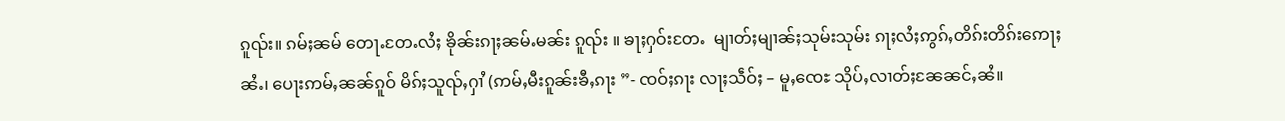ၵူၺ်း။ ၵမ်ႈၼမ် တေႃႉတႄႉလႆႈ ၶိုၼ်းၵႃႈၼမ်ႉမၼ်း ၵူၺ်း ။ ၶႃႈႁဝ်းတႄႉ  မျၢတ်ႈမျၢၼ်ႈသုမ်းသုမ်း ၵႃႈလႆႈဢွၵ်ႇတိၵ်းတိၵ်းဢေႃႈၼႆႉ၊ ပေႃးဢမ်ႇၼၼ်ၵူဝ် မိၵ်ႈသူၺ်ႇႁၢႆ (ဢမ်ႇမီးၵူၼ်းၶီႇၵႃး ”- ၸဝ်ႈၵႃး လႃႈသဵဝ်ႈ – မူႇၸေႊ သိုပ်ႇလၢတ်ႈၼႄၼင်ႇၼႆ။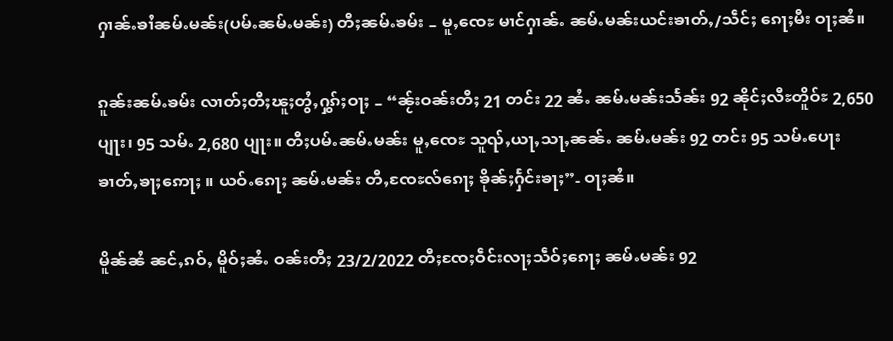ႁၢၼ်ႉၶၢႆၼမ်ႉမၼ်း(ပမ်ႉၼမ်ႉမၼ်း) တီႈၼမ်ႉၶမ်း – မူႇၸေႊ မၢင်ႁၢၼ်ႉ ၼမ်ႉမၼ်းယင်းၶၢတ်ႇ/သဵင်ႈ ၵေႃႈမီး ဝႃႈၼႆ။

ၵူၼ်းၼမ်ႉၶမ်း လၢတ်ႈတီႈၽူႈတွႆႇႁွၵ်ႈဝႃႈ – “ၼႂ်းဝၼ်းတီႈ 21 တင်း 22 ၼႆႉ ၼမ်ႉမၼ်းသႅၼ်း 92 ၼိုင်ႈလီႊတိူဝ်ႊ 2,650 ပျႃး၊ 95 သမ်ႉ 2,680 ပျႃး။ တီႈပမ်ႉၼမ်ႉမၼ်း မူႇၸေႊ သူၺ်ႇယႃႇသႃႇၼၼ်ႉ ၼမ်ႉမၼ်း 92 တင်း 95 သမ်ႉပေႃးၶၢတ်ႇၶႃႈဢေႃႈ ။ ယဝ်ႉၵေႃႈ ၼမ်ႉမၼ်း တီႇၸႄႊလ်ၵေႃႈ ၶိုၼ်ႈႁႅင်းၶႃႈ”- ဝႃႈၼႆ။

မိူၼ်ၼႆ ၼင်ႇၵဝ်ႇ မိူဝ်ႈၼႆႉ ဝၼ်းတီႈ 23/2/2022 တီႈၸႄႈဝဵင်းလႃႈသဵဝ်ႈၵေႃႈ ၼမ်ႉမၼ်း 92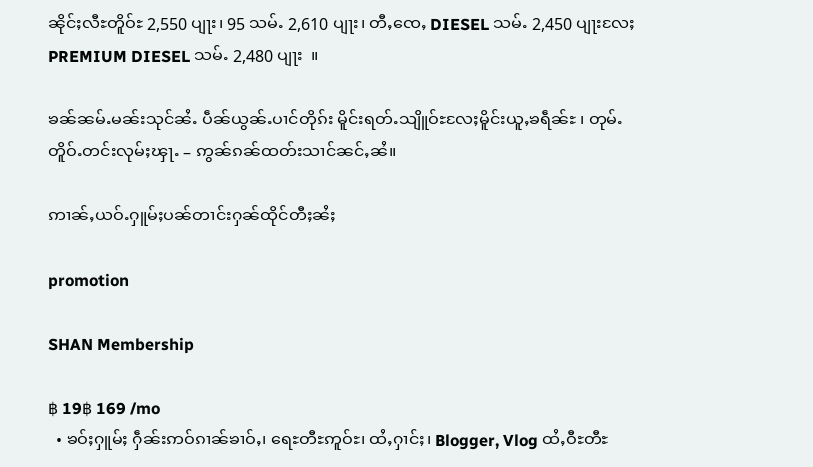ၼိုင်ႈလီႊတိူဝ်ႊ 2,550 ပျႃး၊ 95 သမ်ႉ 2,610 ပျႃး၊ တီႇၸေႇ DIESEL သမ်ႉ 2,450 ပျႃးလႄႈ PREMIUM DIESEL သမ်ႉ 2,480 ပျႃး  ။

ၶၼ်ၼမ်ႉမၼ်းသုင်ၼႆႉ ပဵၼ်ယွၼ်ႉပၢင်တိုၵ်း မိူင်းရတ်ႉသျိူဝ်ႊလႄႈမိူင်းယူႇၶရဵၼ်ႊ ၊ တုမ်ႉတိူဝ်ႉတင်းလုမ်ႈၾႃႉ – ဢွၼ်ၵၼ်ထတ်းသၢင်ၼင်ႇၼႆ။

ဢၢၼ်ႇယဝ်ႉႁူမ်ႈပၼ်တၢင်းႁၼ်ထိုင်တီႈၼႆႈ

promotion

SHAN Membership

฿ 19฿ 169 /mo
  • ၶဝ်ႈႁူမ်ႈ ႁဵၼ်းဢဝ်ၵၢၼ်ၶၢဝ်ႇ၊ ရေႊတီႊဢူဝ်ႊ၊ ထႆႇႁၢင်ႈ၊ Blogger, Vlog ထႆႇဝီႊတီႊ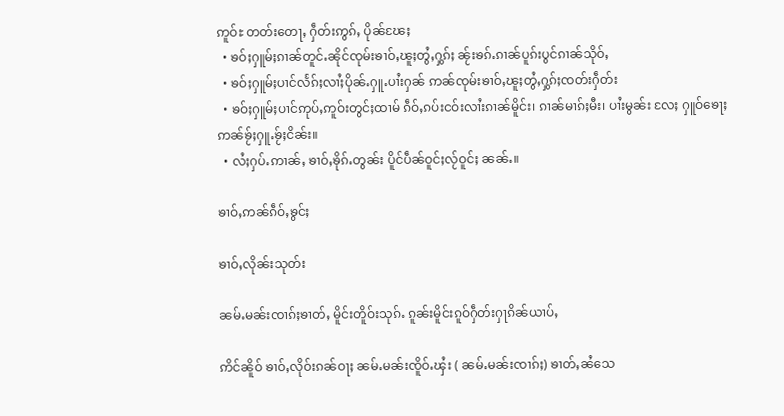ဢူဝ်ႊ တတ်းတေႃႇ ႁဵတ်းဢွၵ်ႇ ပိုၼ်ၽႄႈ
  • ၶဝ်ႈႁူမ်ႈၵၢၼ်တူင်ႉၼိုင်ၸုမ်းၶၢဝ်ႇၽူႈတွႆႇႁွၵ်ႈ ၼႂ်းၶၵ်ႉၵၢၼ်ပူၵ်းပွင်ၵၢၼ်သိုဝ်ႇ
  • ၶဝ်ႈႁူမ်ႈပၢင်လႅၵ်ႈလၢႆႈပိုၼ်ႉႁူႉပၢႆးႁၼ် ဢၼ်ၸုမ်းၶၢဝ်ႇၽူႈတွႆႇႁွၵ်ႈၸတ်းႁဵတ်း
  • ၶဝ်ႈႁူမ်ႈပၢင်ဢုပ်ႇဢူဝ်းတွင်ႈထၢမ် ၵဵဝ်ႇၵပ်းငဝ်းလၢႆးၵၢၼ်မိူင်း၊ ၵၢၼ်မၢၵ်ႈမီး၊ ပၢႆးမွၼ်း လႄႈ ႁူဝ်ၶေႃႈ ဢၼ်ၶႂ်ႈႁူႉၶႂ်ႈငိၼ်း။
  • လႆႈႁပ်ႉဢၢၼ်ႇ ၶၢဝ်ႇၶိုၵ်ႉတွၼ်း ပိူင်ပဵၼ်ဝူင်ႈလႂ်ဝူင်ႈ ၼၼ်ႉ။

ၶၢဝ်ႇဢၼ်ၵဵဝ်ႇၶွင်ႈ

ၶၢဝ်ႇလိုၼ်းသုတ်း

ၼမ်ႉမၼ်းၸၢၵ်ႈၶၢတ်ႇ မိူင်းတိူဝ်းသုၵ်ႉ ၵူၼ်းမိူင်းၵူဝ်ႁဵတ်းႁႃၵိၼ်ယၢပ်ႇ

ဢိင်ၼိူဝ် ၶၢဝ်ႇလိုဝ်းၵၼ်ဝႃႈ ၼမ်ႉမၼ်းၸိူဝ်ႉၾႆး ( ၼမ်ႉမၼ်းၸၢၵ်ႈ) ၶၢတ်ႇၼႆသေ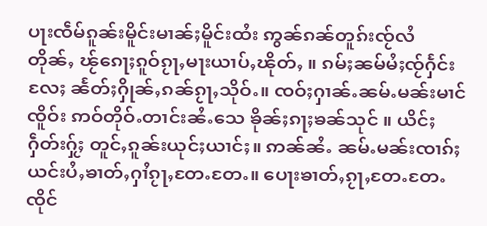ပႃးၸဵမ်ၵူၼ်းမိူင်းမၢၼ်ႈမိူင်းထႆး ဢွၼ်ၵၼ်တူၵ်းၸႂ်လႆတိုၼ်ႇ ၽႂ်ၵေႃႈၵူဝ်ၵႂႃႇမႃးယၢပ်ႇၽိုတ်ႇ ။ ၵမ်ႈၼမ်မႆႈၸႂ်ႁႅင်းလႄႈ ၼႅတ်ႈႁိုၼ်ႇၵၼ်ၵႂႃႇသိုဝ်ႉ။ ၸဝ်ႈႁၢၼ်ႉၼမ်ႉမၼ်းမၢင်ၸိူဝ်း ဢဝ်တိုဝ်ႉတၢင်းၼႆႉသေ ၶိုၼ်ႈၵႃႈၶၼ်သုင် ။ ယိင်ႈႁဵတ်းႁႂ်ႈ တူင်ႇၵူၼ်းယုင်ႈယၢင်ႈ။ ဢၼ်ၼႆႉ ၼမ်ႉမၼ်းၸၢၵ်ႈယင်းပႆႇၶၢတ်ႇႁၢႆၵႂႃႇတႄႉတႄႉ။ ပေႃးၶၢတ်ႇၵႂႃႇတႄႉတႄႉၸိုင်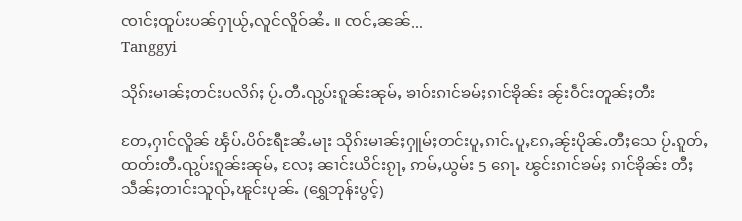ၸၢင်ႈထူပ်းပၼ်ႁႃယႂ်ႇလူင်လိူဝ်ၼႆႉ ။ ၸင်ႇၼၼ်...
Tanggyi

သိုၵ်းမၢၼ်ႈတင်းပလိၵ်ႈ ပႂ်ႉတီႉၺွပ်းၵူၼ်းၼုမ်ႇ ၶၢဝ်းၵၢင်ၶမ်ႈၵၢင်ၶိုၼ်း ၼႂ်းဝဵင်းတူၼ်ႈတီး

တႄႇႁၢင်လိူၼ် ၾႅပ်ႉပိဝ်ႊရီႊၼႆႉမႃး သိုၵ်းမၢၼ်ႈႁူမ်ႈတင်းပူႇၵၢင်ႉပူႇၵႄႇၼႂ်းပိုၼ်ႉတီႈသေ ပႂ်ႉၵူတ်ႇထတ်းတီႉၺွပ်းၵူၼ်းၼုမ်ႇ လႄႈ ၼၢင်းယိင်းၵႂႃႇ ဢမ်ႇယွမ်း 5 ၵေႃႉ ၽွင်းၵၢင်ၶမ်ႈ ၵၢင်ၶိုၼ်း တီႈသဵၼ်ႈတၢင်းသူၺ်ႇၽူင်းပုၼ်ႉ (ရွှေဘုန်းပွင့်)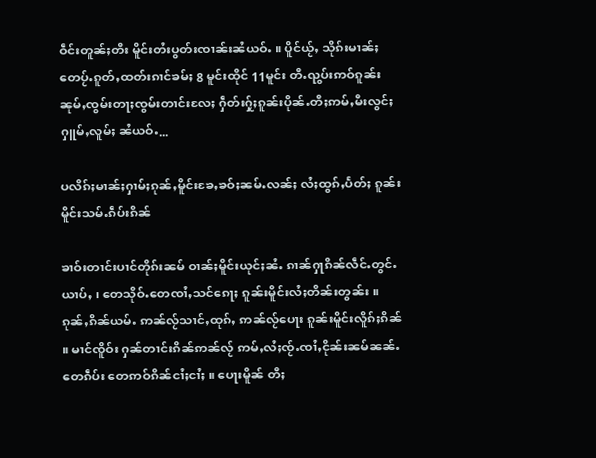ဝဵင်းတူၼ်ႈတီး မိူင်းတႆးပွတ်းၸၢၼ်းၼႆယဝ်ႉ ။ ပိူင်ယႂ်ႇ သိုၵ်းမၢၼ်ႈ တေပႂ်ႉၵူတ်ႇထတ်းၵၢင်ၶမ်ႈ 8 မူင်းထိုင် 11မူင်း တီႉၺွပ်းဢဝ်ၵူၼ်းၼုမ်ႇၸွမ်းတႃႈၸွမ်းတၢင်းလႄႈ ႁဵတ်းႁႂ်ႈၵူၼ်းပိုၼ်ႉတီႈဢမ်ႇမီးလွင်ႈႁူမ်ႇလူမ်ႈ ၼႆယဝ်ႉ...

ပလိၵ်ႈမၢၼ်ႈႁၢမ်ႈၵုၼ်ႇမိူင်းၶႄႇၶဝ်ႈၼမ်ႉလၼ်ႈ လႆႈထွၵ်ႇပႅတ်ႈ ၵူၼ်းမိူင်းသမ်ႉၵဵပ်းၵိၼ်

ၶၢဝ်းတၢင်းပၢင်တိုၵ်းၼမ် ဝၢၼ်ႈမိူင်းယုင်ႈၼႆႉ ၵၢၼ်ႁႃၵိၼ်လဵင်ႉတွင်ႉယၢပ်ႇ ၊ တေသိုဝ်ႉတေၸၢႆႇသင်ၵေႃႈ ၵူၼ်းမိူင်းလႆႈတိၼ်းတွၼ်း ။ ၵုၼ်ႇၵိၼ်ယမ်ႉ ဢၼ်လႂ်သၢင်ႇထုၵ်ႇ ဢၼ်လႂ်ပေႃး ၵူၼ်းမိူင်းလိူၵ်ႈၵိၼ် ။ မၢင်ၸိူဝ်း ႁၼ်တၢင်းၵိၼ်ဢၼ်လႂ် ဢမ်ႇလႆႈၸႂ်ႉၸၢႆႇငိုၼ်းၼမ်ၼၼ်ႉ တေၵဵပ်း တေဢဝ်ၵိၼ်ငၢႆႈငၢႆႈ ။ ပေႃးမိူၼ် တီႈ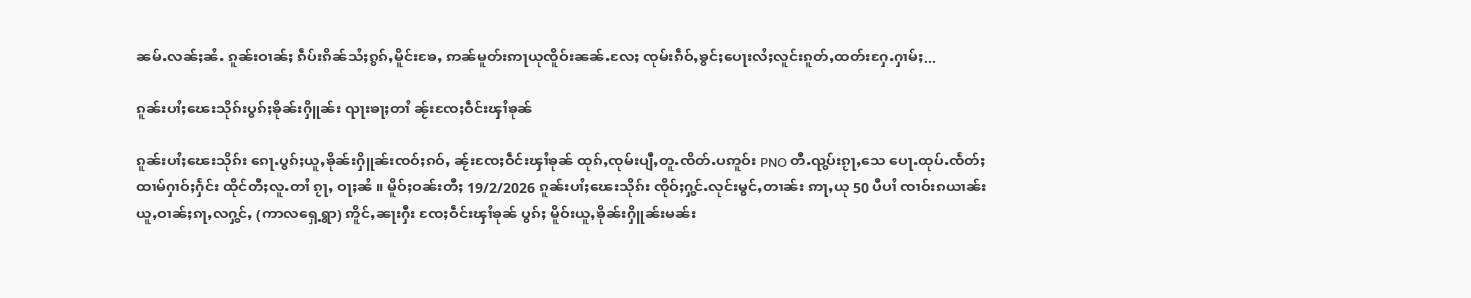ၼမ်ႉလၼ်ႈၼႆႉ ၵူၼ်းဝၢၼ်ႈ ၵဵပ်းၵိၼ်သႆႈၵွၵ်ႇမိူင်းၶႄႇ ဢၼ်မူတ်းဢႃယုၸိူဝ်းၼၼ်ႉလႄႈ ၸုမ်းၵဵဝ်ႇၶွင်ႈပေႃးလႆႈလူင်းၵူတ်ႇထတ်းႁႄႉႁၢမ်ႈ...

ၵူၼ်းပၢႆႈၽေးသိုၵ်းပွၵ်ႈၶိုၼ်းႁိူၼ်း ၺႃးၶႃႈတၢႆ ၼႂ်းၸႄႈဝဵင်းၾၢႆၶုၼ်

ၵူၼ်းပၢႆႈၽေးသိုၵ်း ၵေႃႉပွၵ်ႈယူႇၶိုၼ်းႁိူၼ်းၸဝ်ႈၵဝ်ႇ ၼႂ်းၸႄႈဝဵင်းၾၢႆၶုၼ် ထုၵ်ႇၸုမ်းပျီႇတူႉၸိတ်ႉပဢူဝ်း PNO တီႉၺွပ်းၵႂႃႇသေ ပေႃႉထုပ်ႉၸႅတ်ႈထၢမ်ႁၢဝ်ႈႁႅင်း ထိုင်တီႈလူႉတၢႆ ၵႂႃႇ ဝႃႈၼႆ ။ မိူဝ်ႈဝၼ်းတီႈ 19/2/2026 ၵူၼ်းပၢႆႈၽေးသိုၵ်း ၸိုဝ်ႈႁွင်ႉလုင်းမွင်ႇတၢၼ်း ဢႃႇယု 50 ပီပၢႆ ၸၢဝ်းၵယၢၼ်း ယူႇဝၢၼ်ႈၵႃႇလႁွင်ႇ (ကာလရှေ့ရွာ) ဢိူင်ႇၼႃးႁီး ၸႄႈဝဵင်းၾၢႆၶုၼ် ပွၵ်ႈ မိူဝ်းယူႇၶိုၼ်းႁိူၼ်းမၼ်း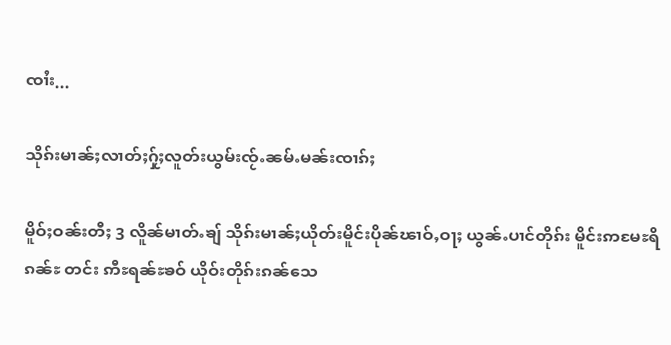ၸၢႆး...

သိုၵ်းမၢၼ်ႈလၢတ်ႈႁႂ်ႈလူတ်းယွမ်းၸႂ်ႉၼမ်ႉမၼ်းၸၢၵ်ႈ

မိူဝ်ႈဝၼ်းတီႈ 3 လိူၼ်မၢတ်ႉၶျ် သိုၵ်းမၢၼ်ႈယိုတ်းမိူင်းပိုၼ်ၽၢဝ်ႇဝႃႈ ယွၼ်ႉပၢင်တိုၵ်း မိူင်းဢမႄႊရိၵၼ်ႊ တင်း ဢီႊရၼ်ႊၶဝ် ယိုဝ်းတိုၵ်းၵၼ်သေ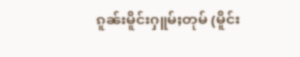ၵူၼ်းမိူင်းႁူမ်ႈတုမ် (မိူင်း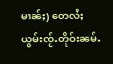မၢၼ်ႈ) တေလႆႈယွမ်းၸႂ်ႉတိုဝ်းၼမ်ႉ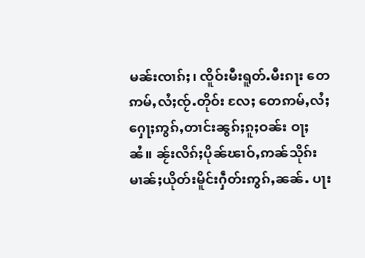မၼ်းၸၢၵ်ႈ၊ ၸိူဝ်းမီးရူတ်ႉမီးၵႃး တေဢမ်ႇလႆႈၸႂ်ႉတိုဝ်း လႄႈ တေဢမ်ႇလႆႈႁေႃႈဢွၵ်ႇတၢင်းၼွၵ်ႈၵူႈဝၼ်း ဝႃႈၼႆ။ ၼႂ်းလိၵ်ႈပိုၼ်ၽၢဝ်ႇဢၼ်သိုၵ်းမၢၼ်ႈယိုတ်းမိူင်းႁဵတ်းဢွၵ်ႇၼၼ်ႉ ပႃး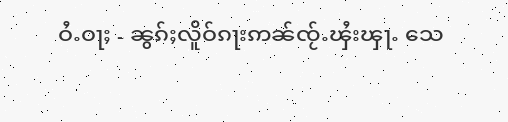ဝႆႉဝႃႈ - ၼွၵ်ႈလိူဝ်ၵႃးဢၼ်ၸႂ်ႉၾႆးၾႃႉ သေ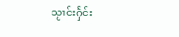သႂၢင်းႁႅင်း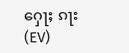ႁေႃႈ ၵႃး (EV)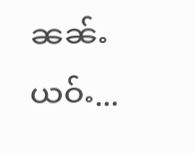ၼၼ်ႉယဝ်ႉ...